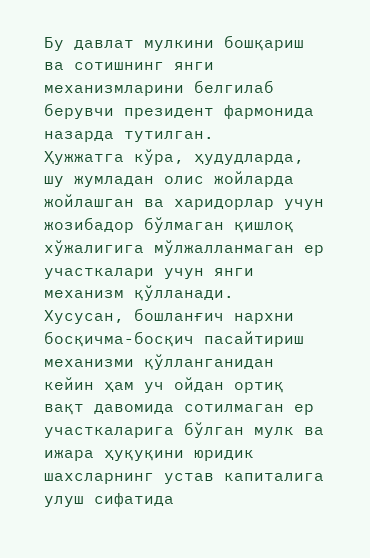Бу давлат мулкини бошқариш ва сотишнинг янги механизмларини белгилаб берувчи президент фармонида назарда тутилган.
Ҳужжатга кўра, ҳудудларда, шу жумладан олис жойларда жойлашган ва харидорлар учун жозибадор бўлмаган қишлоқ хўжалигига мўлжалланмаган ер участкалари учун янги механизм қўлланади.
Хусусан, бошланғич нархни босқичма-босқич пасайтириш механизми қўлланганидан кейин ҳам уч ойдан ортиқ вақт давомида сотилмаган ер участкаларига бўлган мулк ва ижара ҳуқуқини юридик шахсларнинг устав капиталига улуш сифатида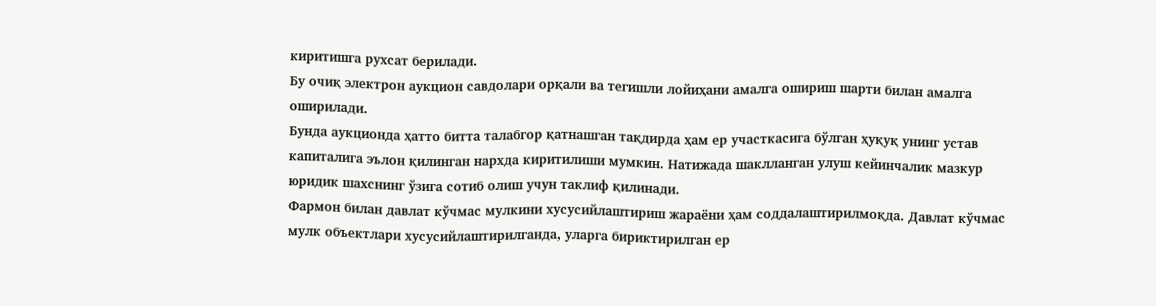киритишга рухсат берилади.
Бу очиқ электрон аукцион савдолари орқали ва тегишли лойиҳани амалга ошириш шарти билан амалга оширилади.
Бунда аукционда ҳатто битта талабгор қатнашган тақдирда ҳам ер участкасига бўлган ҳуқуқ унинг устав капиталига эълон қилинган нархда киритилиши мумкин. Натижада шаклланган улуш кейинчалик мазкур юридик шахснинг ўзига сотиб олиш учун таклиф қилинади.
Фармон билан давлат кўчмас мулкини хусусийлаштириш жараёни ҳам соддалаштирилмоқда. Давлат кўчмас мулк объектлари хусусийлаштирилганда, уларга бириктирилган ер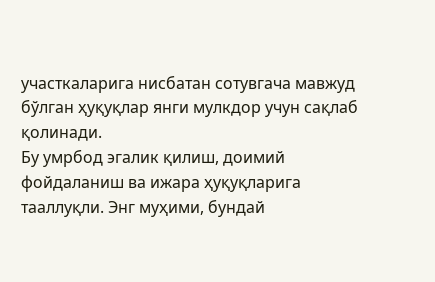участкаларига нисбатан сотувгача мавжуд бўлган ҳуқуқлар янги мулкдор учун сақлаб қолинади.
Бу умрбод эгалик қилиш, доимий фойдаланиш ва ижара ҳуқуқларига тааллуқли. Энг муҳими, бундай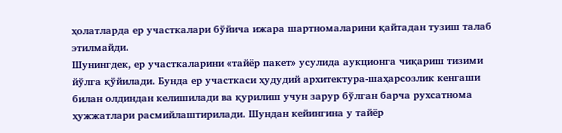ҳолатларда ер участкалари бўйича ижара шартномаларини қайтадан тузиш талаб этилмайди.
Шунингдек, ер участкаларини «тайёр пакет» усулида аукционга чиқариш тизими йўлга қўйилади. Бунда ер участкаси ҳудудий архитектура-шаҳарсозлик кенгаши билан олдиндан келишилади ва қурилиш учун зарур бўлган барча рухсатнома ҳужжатлари расмийлаштирилади. Шундан кейингина у тайёр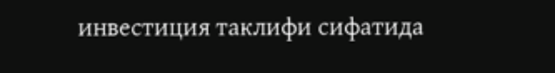инвестиция таклифи сифатида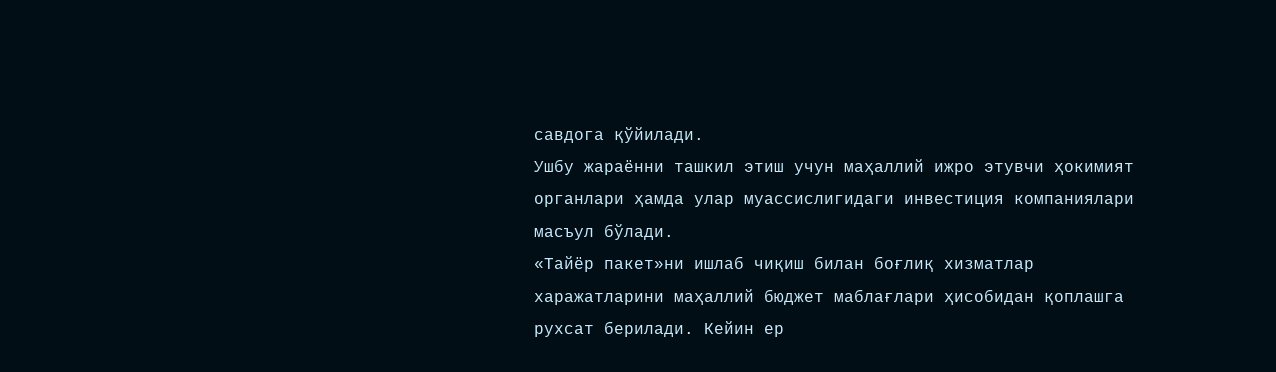савдога қўйилади.
Ушбу жараённи ташкил этиш учун маҳаллий ижро этувчи ҳокимият органлари ҳамда улар муассислигидаги инвестиция компаниялари масъул бўлади.
«Тайёр пакет»ни ишлаб чиқиш билан боғлиқ хизматлар харажатларини маҳаллий бюджет маблағлари ҳисобидан қоплашга рухсат берилади. Кейин ер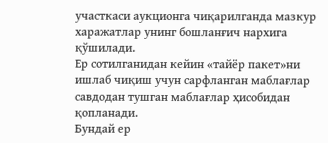участкаси аукционга чиқарилганда мазкур харажатлар унинг бошланғич нархига қўшилади.
Ер сотилганидан кейин «тайёр пакет»ни ишлаб чиқиш учун сарфланган маблағлар савдодан тушган маблағлар ҳисобидан қопланади.
Бундай ер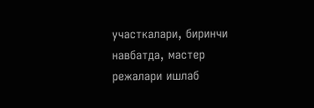участкалари, биринчи навбатда, мастер режалари ишлаб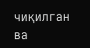чиқилган ва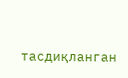тасдиқланган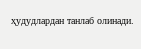ҳудудлардан танлаб олинади.